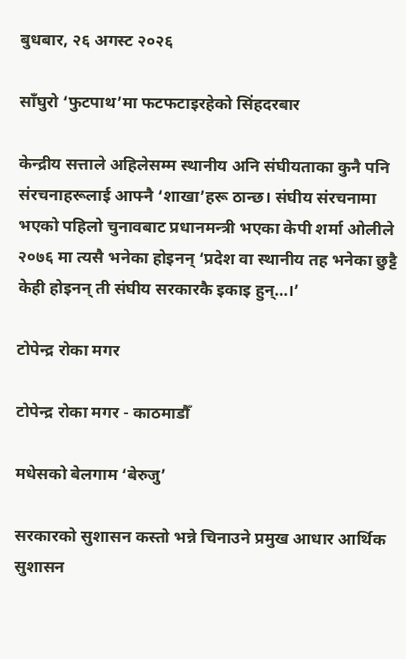बुधबार, २६ अगस्ट २०२६

साँघुरो ‘फुटपाथ’मा फटफटाइरहेको सिंहदरबार

केन्द्रीय सत्ताले अहिलेसम्म स्थानीय अनि संघीयताका कुनै पनि संरचनाहरूलाई आफ्नै ‘शाखा’हरू ठान्छ। संघीय संरचनामा भएको पहिलो चुनावबाट प्रधानमन्त्री भएका केपी शर्मा ओलीले २०७६ मा त्यसै भनेका होइनन् ‘प्रदेश वा स्थानीय तह भनेका छुट्टै केही होइनन् ती संघीय सरकारकै इकाइ हुन्…।’

टोपेन्द्र रोका मगर

टोपेन्द्र रोका मगर - काठमाडौँ

मधेसको बेलगाम ‘बेरुजु’

सरकारको सुशासन कस्तो भन्ने चिनाउने प्रमुख आधार आर्थिक सुशासन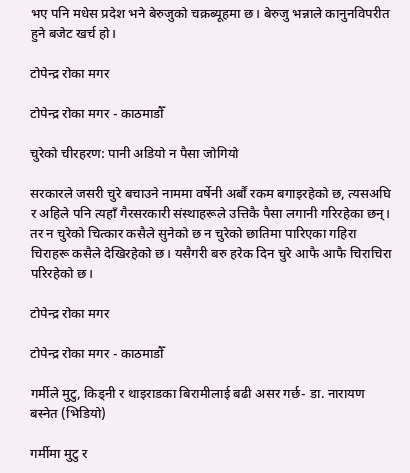भए पनि मधेस प्रदेश भने बेरुजुको चक्रब्यूहमा छ। बेरुजु भन्नाले कानुनविपरीत हुने बजेट खर्च हो।

टोपेन्द्र रोका मगर

टोपेन्द्र रोका मगर - काठमाडौँ

चुरेको चीरहरण: पानी अडियो न पैसा जोगियो

सरकारले जसरी चुरे बचाउने नाममा वर्षेनी अर्बौं रकम बगाइरहेको छ, त्यसअघि र अहिले पनि त्यहाँ गैरसरकारी संस्थाहरूले उत्तिकै पैसा लगानी गरिरहेका छन्। तर न चुरेको चित्कार कसैले सुनेको छ न चुरेको छातिमा पारिएका गहिरा चिराहरू कसैले देखिरहेको छ। यसैगरी बरु हरेक दिन चुरे आफै आफै चिराचिरा परिरहेको छ।

टोपेन्द्र रोका मगर

टोपेन्द्र रोका मगर - काठमाडौँ

गर्मीले मुटु, किड्नी र थाइराडका बिरामीलाई बढी असर गर्छ- डा. नारायण बस्नेत (भिडियो)

गर्मीमा मुटु र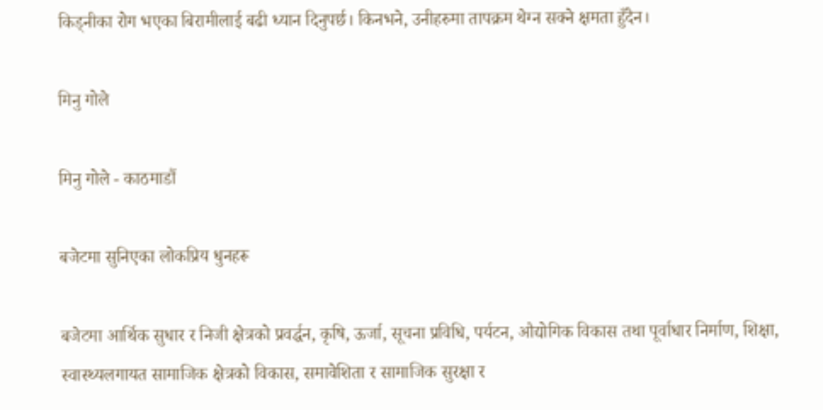किड्नीका रोग भएका बिरामीलाई बढी ध्यान दिनुपर्छ। किनभने, उनीहरुमा तापक्रम थेग्न सक्ने क्षमता हुँदैन।

मिनु गोले

मिनु गोले - काठमाडौं

बजेटमा सुनिएका लोकप्रिय धुनहरू

बजेटमा आर्थिक सुधार र निजी क्षेत्रको प्रवर्द्धन, कृषि, ऊर्जा, सूचना प्रविधि, पर्यटन, औद्योगिक विकास तथा पूर्वाधार निर्माण, शिक्षा, स्वास्थ्यलगायत सामाजिक क्षेत्रको विकास, समावेशिता र सामाजिक सुरक्षा र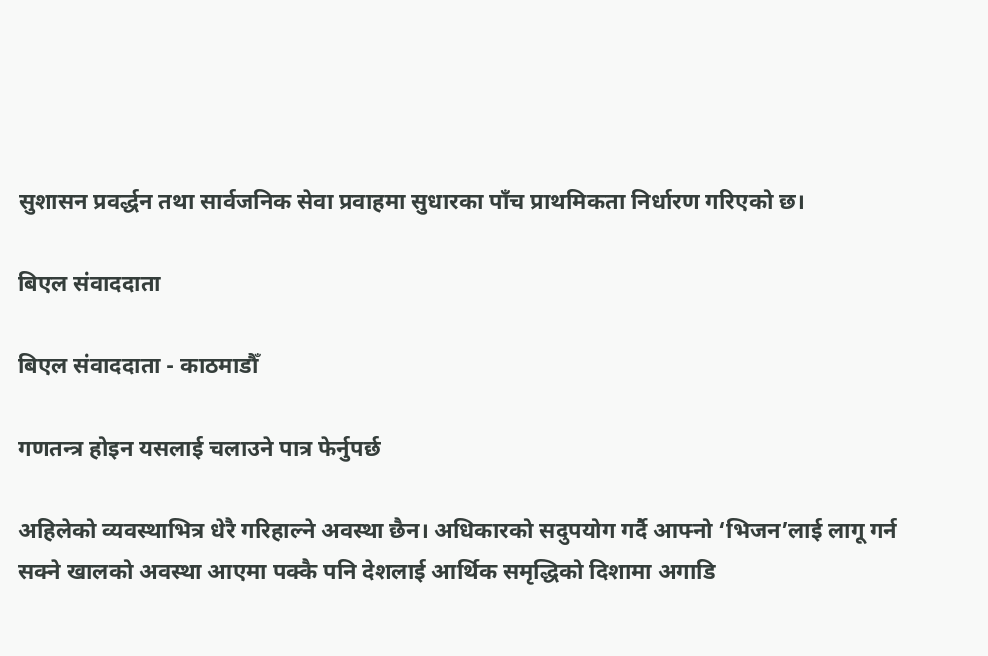सुशासन प्रवर्द्धन तथा सार्वजनिक सेवा प्रवाहमा सुधारका पाँच प्राथमिकता निर्धारण गरिएको छ।

बिएल संवाददाता

बिएल संवाददाता - काठमाडौँ

गणतन्त्र होइन यसलाई चलाउने पात्र फेर्नुपर्छ

अहिलेको व्यवस्थाभित्र धेरै गरिहाल्ने अवस्था छैन। अधिकारको सदुपयोग गर्दै आफ्नो ‘भिजन’लाई लागू गर्न सक्ने खालको अवस्था आएमा पक्कै पनि देशलाई आर्थिक समृद्धिको दिशामा अगाडि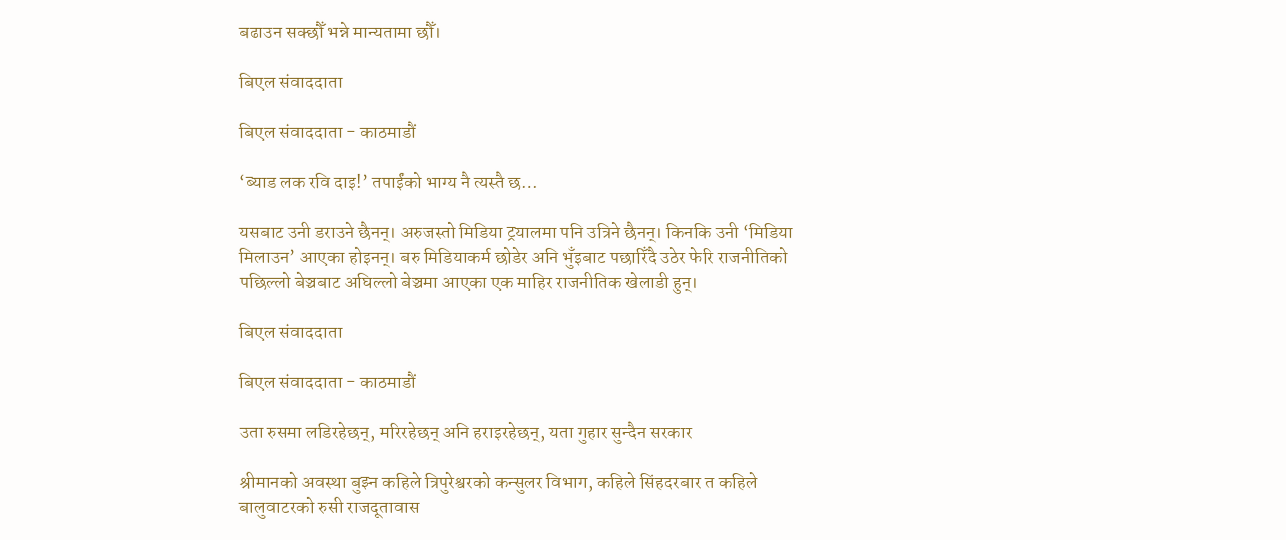बढाउन सक्छौँ भन्ने मान्यतामा छौँ।

बिएल संवाददाता

बिएल संवाददाता - काठमाडौं

‘ब्याड लक रवि दाइ!’ तपाईंको भाग्य नै त्यस्तै छ…

यसबाट उनी डराउने छैनन्। अरुजस्तो मिडिया ट्रयालमा पनि उत्रिने छैनन्। किनकि उनी ‘मिडिया मिलाउन’ आएका होइनन्। बरु मिडियाकर्म छोडेर अनि भुँइबाट पछारिँदै उठेर फेरि राजनीतिको पछिल्लो बेञ्चबाट अघिल्लो बेञ्चमा आएका एक माहिर राजनीतिक खेलाडी हुन्।

बिएल संवाददाता

बिएल संवाददाता - काठमाडौं

उता रुसमा लडिरहेछन्, मरिरहेछन् अनि हराइरहेछन्, यता गुहार सुन्दैन सरकार

श्रीमानको अवस्था बुझ्न कहिले त्रिपुरेश्वरको कन्सुलर विभाग, कहिले सिंहदरबार त कहिले बालुवाटरको रुसी राजदूतावास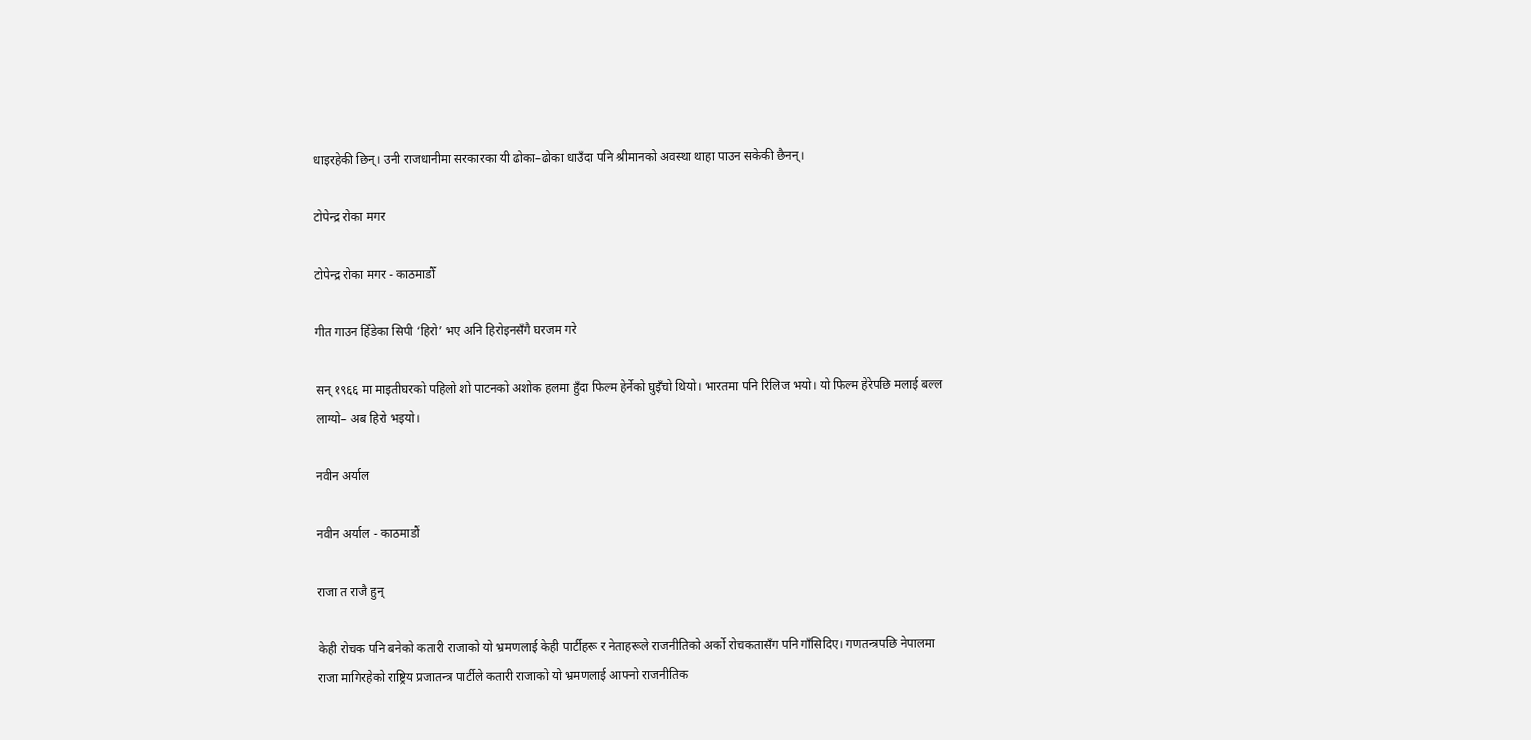धाइरहेकी छिन्। उनी राजधानीमा सरकारका यी ढोका–ढोका धाउँदा पनि श्रीमानको अवस्था थाहा पाउन सकेकी छैनन्।

टोपेन्द्र रोका मगर

टोपेन्द्र रोका मगर - काठमाडौँ

गीत गाउन हिँडेका सिपी ‘हिरो’ भए अनि हिरोइनसँगै घरजम गरे

सन् १९६६ मा माइतीघरको पहिलो शो पाटनको अशोक हलमा हुँदा फिल्म हेर्नेको घुइँचो थियो। भारतमा पनि रिलिज भयो। यो फिल्म हेरेपछि मलाई बल्ल लाग्यो– अब हिरो भइयो।

नवीन अर्याल

नवीन अर्याल - काठमाडौं

राजा त राजै हुन्

केही रोचक पनि बनेको कतारी राजाको यो भ्रमणलाई केही पार्टीहरू र नेताहरूले राजनीतिको अर्को रोचकतासँग पनि गाँसिदिए। गणतन्त्रपछि नेपालमा राजा मागिरहेको राष्ट्रिय प्रजातन्त्र पार्टीले कतारी राजाको यो भ्रमणलाई आफ्नो राजनीतिक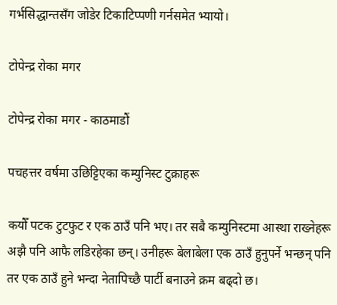गर्भसिद्धान्तसँग जोडेर टिकाटिप्पणी गर्नसमेत भ्यायो।

टोपेन्द्र रोका मगर

टोपेन्द्र रोका मगर - काठमाडौं

पचहत्तर वर्षमा उछिट्टिएका कम्युनिस्ट टुक्राहरू

कयौँ पटक टुटफुट र एक ठाउँ पनि भए। तर सबै कम्युनिस्टमा आस्था राख्नेहरू अझै पनि आफै लडिरहेका छन्। उनीहरू बेलाबेला एक ठाउँ हुनुपर्ने भन्छन् पनि तर एक ठाउँ हुने भन्दा नेतापिच्छै पार्टी बनाउने क्रम बढ्दो छ।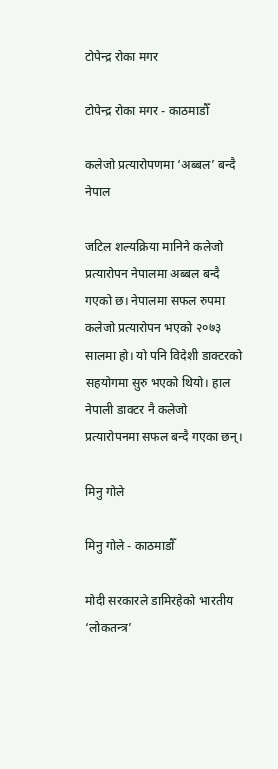टोपेन्द्र रोका मगर

टोपेन्द्र रोका मगर - काठमाडौँ

कलेजो प्रत्यारोपणमा ‘अब्बल’ बन्दै नेपाल

जटिल शल्यक्रिया मानिने कलेजो प्रत्यारोपन नेपालमा अब्बल बन्दै गएको छ। नेपालमा सफल रुपमा कलेजो प्रत्यारोपन भएको २०७३ सालमा हो। यो पनि विदेशी डाक्टरको सहयोगमा सुरु भएको थियो। हाल नेपाली डाक्टर नै कलेजो प्रत्यारोपनमा सफल बन्दै गएका छन्।

मिनु गोले

मिनु गोले - काठमाडौँ

मोदी सरकारले डामिरहेको भारतीय ‘लोकतन्त्र’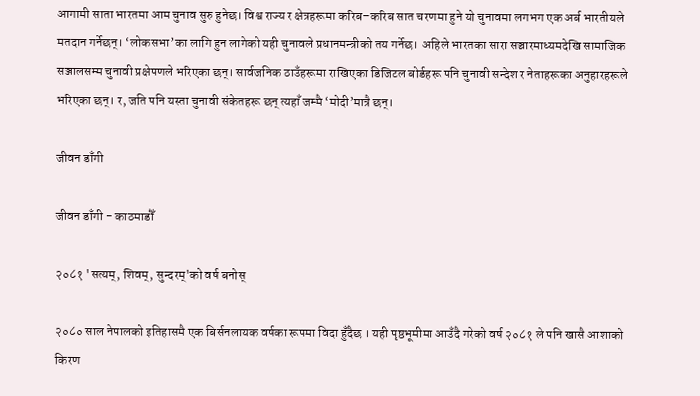आगामी साता भारतमा आम चुनाव सुरु हुनेछ। विश्व राज्य र क्षेत्रहरूमा करिब–करिब सात चरणमा हुने यो चुनावमा लगभग एक अर्ब भारतीयले मतदान गर्नेछन्। ‘लोकसभा’का लागि हुन लागेको यही चुनावले प्रधानमन्त्रीको तय गर्नेछ।  अहिले भारतका सारा सञ्चारमाध्यमदेखि सामाजिक सञ्जालसम्म चुनावी प्रक्षेपणले भरिएका छन्। सार्वजनिक ठाउँहरूमा राखिएका डिजिटल बोर्डहरू पनि चुनावी सन्देश र नेताहरूका अनुहारहरूले भरिएका छन्। र, जति पनि यस्ता चुनावी संकेतहरू छन् त्यहाँ जम्मै ‘मोदी’मात्रै छन्।

जीवन डाँगी

जीवन डाँगी - काठमाडौँ

२०८१ 'सत्यम्, शिवम्, सुन्दरम्'को वर्ष बनोस्

२०८० साल नेपालको इतिहासमै एक बिर्सनलायक वर्षका रूपमा विदा हुँदैछ । यही पृष्ठभूमीमा आउँदै गरेको वर्ष २०८१ ले पनि खासै आशाको किरण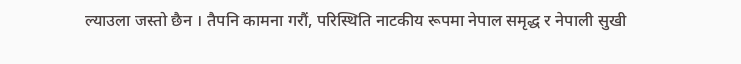ल्याउला जस्तो छैन । तैपनि कामना गरौं, परिस्थिति नाटकीय रूपमा नेपाल समृद्ध र नेपाली सुखी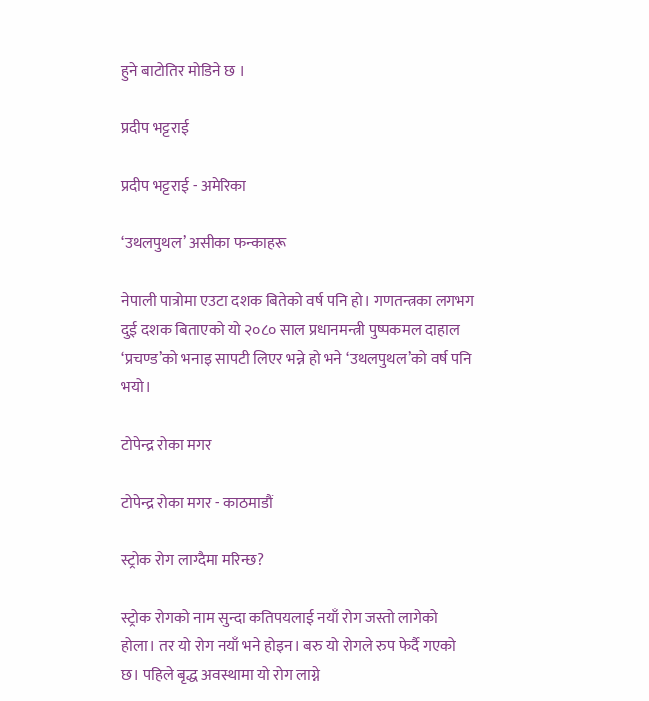हुने बाटोतिर मोडिने छ ।

प्रदीप भट्टराई

प्रदीप भट्टराई - अमेरिका

‘उथलपुथल’ असीका फन्काहरू

नेपाली पात्रोमा एउटा दशक बितेको वर्ष पनि हो। गणतन्त्रका लगभग दुई दशक बिताएको यो २०८० साल प्रधानमन्त्री पुष्पकमल दाहाल ‘प्रचण्ड’को भनाइ सापटी लिएर भन्ने हो भने ‘उथलपुथल’को वर्ष पनि भयो।

टोपेन्द्र रोका मगर

टोपेन्द्र रोका मगर - काठमाडौं

स्ट्रोक रोग लाग्दैमा मरिन्छ?

स्ट्रोक रोगको नाम सुन्दा कतिपयलाई नयाँ रोग जस्तो लागेको होला। तर यो रोग नयाँ भने होइन। बरु यो रोगले रुप फेर्दै गएको छ। पहिले बृद्ध अवस्थामा यो रोग लाग्ने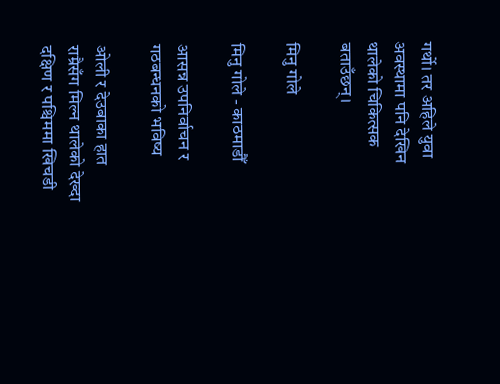गर्थो। तर अहिले युवा अवस्थामा पनि देखिन थालेको चिकित्सक बताउँछन्।

मिनु गोले

मिनु गोले - काठमाडौँ

आसन्न उपनिर्वाचन र गठबन्धनको भविष्य

ओली र देउबाका हात राम्रैसँग मिल्न थालेको देख्दा दक्षिण र पश्चिममा खिचडी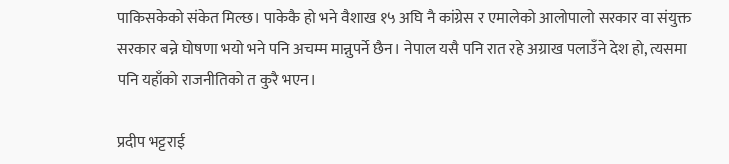पाकिसकेको संकेत मिल्छ। पाकेकै हो भने वैशाख १५ अघि नै कांग्रेस र एमालेको आलोपालो सरकार वा संयुक्त सरकार बन्ने घोषणा भयो भने पनि अचम्म मान्नुपर्ने छैन। नेपाल यसै पनि रात रहे अग्राख पलाउँने देश हो, त्यसमा पनि यहाँको राजनीतिको त कुरै भएन।

प्रदीप भट्टराई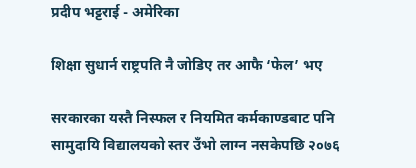प्रदीप भट्टराई - अमेरिका

शिक्षा सुधार्न राष्ट्रपति नै जोडिए तर आफै ‘फेल’ भए

सरकारका यस्तै निस्फल र नियमित कर्मकाण्डबाट पनि सामुदायि विद्यालयको स्तर उँभो लाग्न नसकेपछि २०७६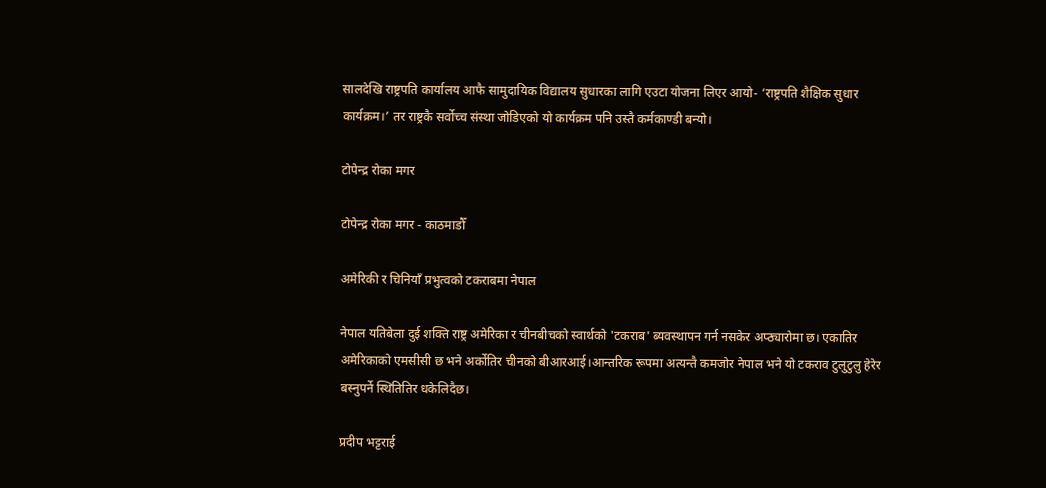सालदेखि राष्ट्रपति कार्यालय आफै सामुदायिक विद्यालय सुधारका लागि एउटा योजना लिएर आयो- ‘राष्ट्रपति शैक्षिक सुधार कार्यक्रम।’ तर राष्ट्रकै सर्वोच्च संस्था जोडिएको यो कार्यक्रम पनि उस्तै कर्मकाण्डी बन्यो।

टोपेन्द्र रोका मगर

टोपेन्द्र रोका मगर - काठमाडौँ

अमेरिकी र चिनियाँ प्रभुत्वको टकराबमा नेपाल

नेपाल यतिबेला दुई शक्ति राष्ट्र अमेरिका र चीनबीचको स्वार्थको 'टकराब' ब्यवस्थापन गर्न नसकेर अप्ठ्यारोमा छ। एकातिर अमेरिकाको एमसीसी छ भने अर्कोतिर चीनको बीआरआई।आन्तरिक रूपमा अत्यन्तै कमजोर नेपाल भने यो टकराव टुलुटुलु हेरेर बस्नुपर्ने स्थितितिर धकेलिदैछ।

प्रदीप भट्टराई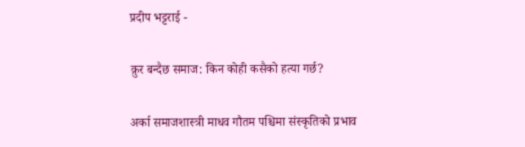प्रदीप भट्टराई -

क्रुर बन्दैछ समाज: किन कोही कसैको हत्या गर्छ?

अर्का समाजशास्त्री माधव गौतम पश्चिमा संस्कृतिको प्रभाव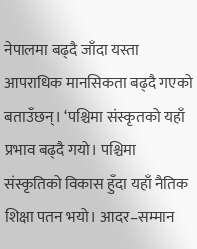नेपालमा बढ्दै जाँदा यस्ता आपराधिक मानसिकता बढ्दै गएको बताउँछन्। ‘पश्चिमा संस्कृतको यहाँ प्रभाव बढ्दै गयो। पश्चिमा संस्कृतिको विकास हुँदा यहाँ नैतिक शिक्षा पतन भयो। आदर–सम्मान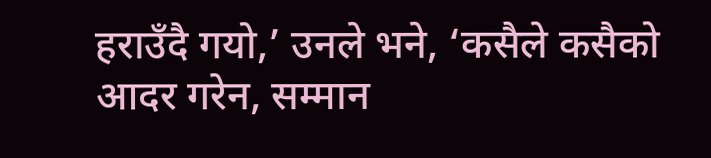हराउँदै गयो,’ उनले भने, ‘कसैले कसैको आदर गरेन, सम्मान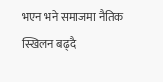भएन भने समाजमा नैतिक स्खिलन बढ्दै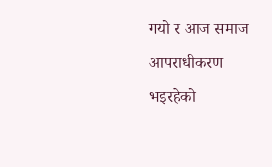गयो र आज समाज आपराधीकरण भइरहेको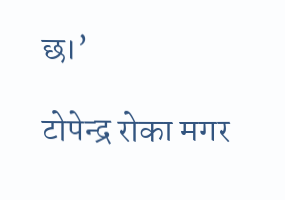छ।’

टोपेन्द्र रोका मगर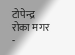टोपेन्द्र रोका मगर -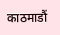काठमाडौं